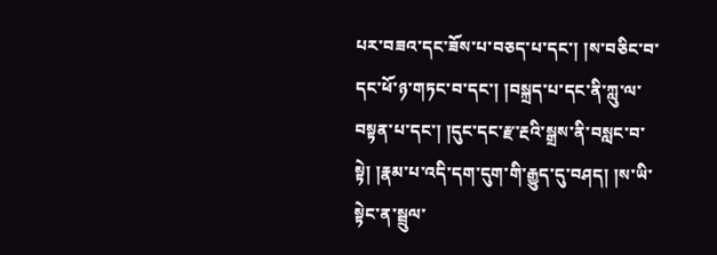པར་བཟའ་དང་ཟོས་པ་བཅད་པ་དང་། །ས་བཅིང་བ་དང་ཕོ་ཉ་གཏང་བ་དང་། །བསྐྲད་པ་དང་ནི་ཀླུ་ལ་བསྟན་པ་དང་། །དུང་དང་རྫ་རྔའི་སྒྲས་ནི་བསླང་བ་སྟེ། །རྣམ་པ་འདི་དག་དུག་གི་རྒྱུད་དུ་བཤད། །ས་ཡི་སྟེང་ན་སྦྲུལ་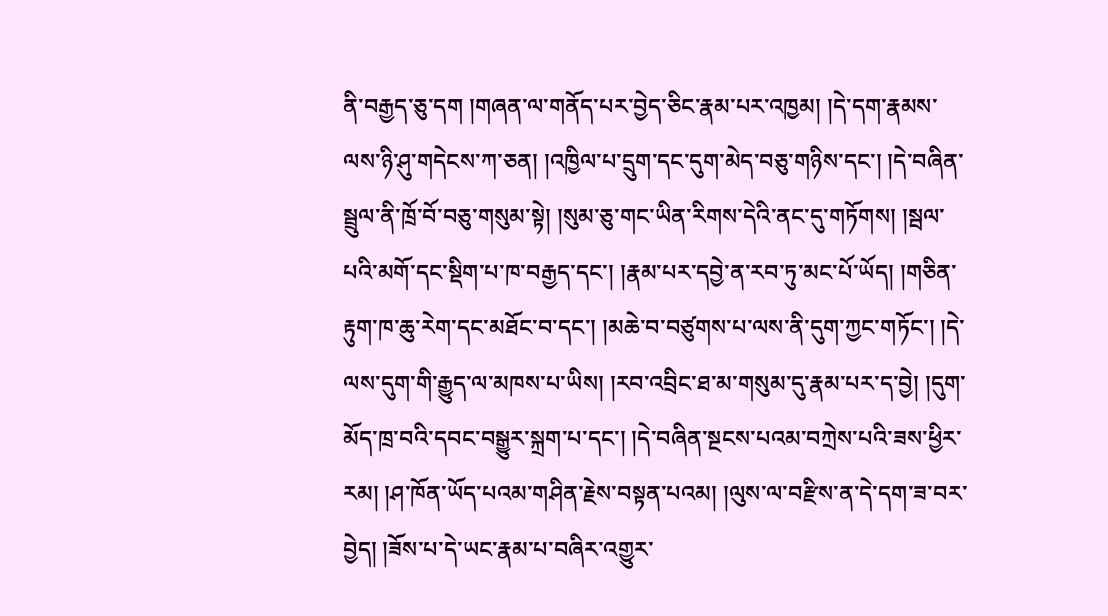ནི་བརྒྱད་ཅུ་དག །གཞན་ལ་གནོད་པར་བྱེད་ཅིང་རྣམ་པར་འཁྱམ། །དེ་དག་རྣམས་ལས་ཉི་ཤུ་གདེངས་ཀ་ཅན། །འཁྱིལ་པ་དྲུག་དང་དུག་མེད་བཅུ་གཉིས་དང་། །དེ་བཞིན་སྦྲུལ་ནི་ཁྲོ་བོ་བཅུ་གསུམ་སྟེ། །སུམ་ཅུ་གང་ཡིན་རིགས་དེའི་ནང་དུ་གཏོགས། །སྦལ་པའི་མགོ་དང་སྡིག་པ་ཁ་བརྒྱད་དང་། །རྣམ་པར་དབྱེ་ན་རབ་ཏུ་མང་པོ་ཡོད། །གཅིན་རྟུག་ཁ་ཆུ་རེག་དང་མཐོང་བ་དང་། །མཆེ་བ་བཙུགས་པ་ལས་ནི་དུག་ཀྱང་གཏོང་། །དེ་ལས་དུག་གི་རྒྱུད་ལ་མཁས་པ་ཡིས། །རབ་འབྲིང་ཐ་མ་གསུམ་དུ་རྣམ་པར་ད་བྱེ། །དུག་མོད་ཁྲ་བའི་དབང་བསྒྱུར་སྐྲག་པ་དང་། །དེ་བཞིན་སྔངས་པའམ་བཀྲེས་པའི་ཟས་ཕྱིར་རམ། །ཤ་ཁོན་ཡོད་པའམ་གཤིན་རྗེས་བསྟན་པའམ། །ལུས་ལ་བརྫིས་ན་དེ་དག་ཟ་བར་བྱེད། །ཟོས་པ་དེ་ཡང་རྣམ་པ་བཞིར་འགྱུར་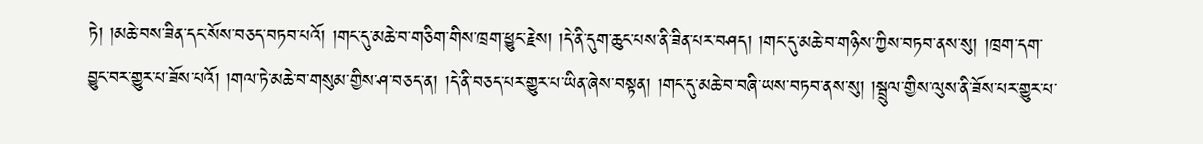ཏེ། །མཆེ་བས་ཟིན་དང་སོས་བཅད་བཏབ་པའོ། །གང་དུ་མཆེ་བ་གཅིག་གིས་ཁྲག་ཕྱུང་རྗེས། །དེ་ནི་དུག་ཆུང་པས་ནི་ཟིན་པར་བཤད། །གང་དུ་མཆེ་བ་གཉིས་ཀྱིས་བཏབ་ནས་སུ། །ཁྲག་དག་བྱུང་བར་གྱུར་པ་ཟོས་པའོ། །གལ་ཏེ་མཆེ་བ་གསུམ་གྱིས་ཤ་བཅད་ན། །དེ་ནི་བཅད་པར་གྱུར་པ་ཡིན་ཞེས་བསྟན། །གང་དུ་མཆེ་བ་བཞི་ཡས་བཏབ་ནས་སུ། །སྦྲུལ་གྱིས་ལུས་ནི་ཟོས་པར་གྱུར་པ་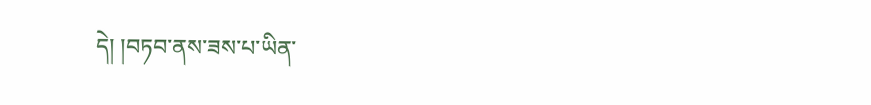དེ། །བཏབ་ནས་ཟས་པ་ཡིན་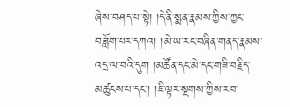ཞེས་བཤད་པ་སྟེ། །དེ་ནི་སྨན་རྣམས་ཀྱིས་ཀྱང་བཟློག་པར་དཀའ། །མེ་ཡ་རང་བཞིན་གནད་རྣམས་འདྲ་ལ་བའི་དུག །མཚོན་དང་མེ་དང་གཟི་བརྗིད་མཚུངས་པ་དང་། །ཇི་ལྟར་སྔགས་ཀྱིས་རབ་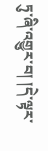ཏུ་ཞི་འགྱུར་བ། །དེ་ལྟར་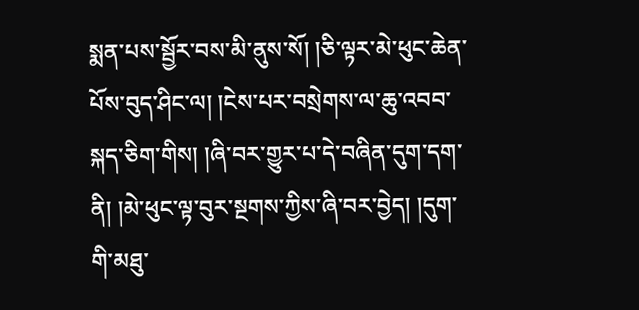སྨན་པས་སྦྱོར་བས་མི་ནུས་སོ། །ཅི་ལྟར་མེ་ཕུང་ཆེན་པོས་བུད་ཤིང་ལ། །ངེས་པར་བསྲེགས་ལ་ཆུ་འབབ་སྐད་ཅིག་གིས། །ཞི་བར་གྱུར་པ་དེ་བཞིན་དུག་དག་ནི། །མེ་ཕུང་ལྟ་བུར་སྔགས་ཀྱིས་ཞི་བར་བྱེད། །དུག་གི་མཐུ་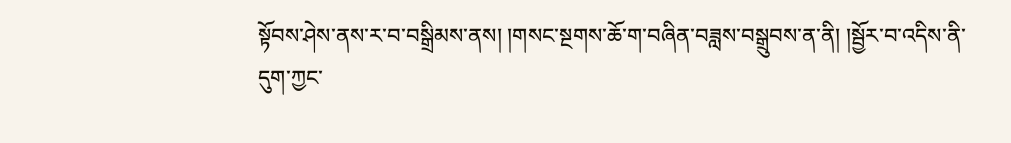སྟོབས་ཤེས་ནས་ར་བ་བསྒྲིམས་ནས། །གསང་སྔགས་ཆོ་ག་བཞིན་བཟླས་བསྒྲུབས་ན་ནི། །སྦྱོར་བ་འདིས་ནི་དུག་ཀྱང་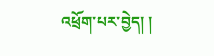འཕྲོག་པར་བྱེད། །